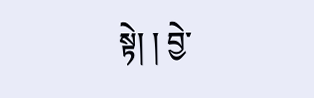སྟེ། ། བྱེ་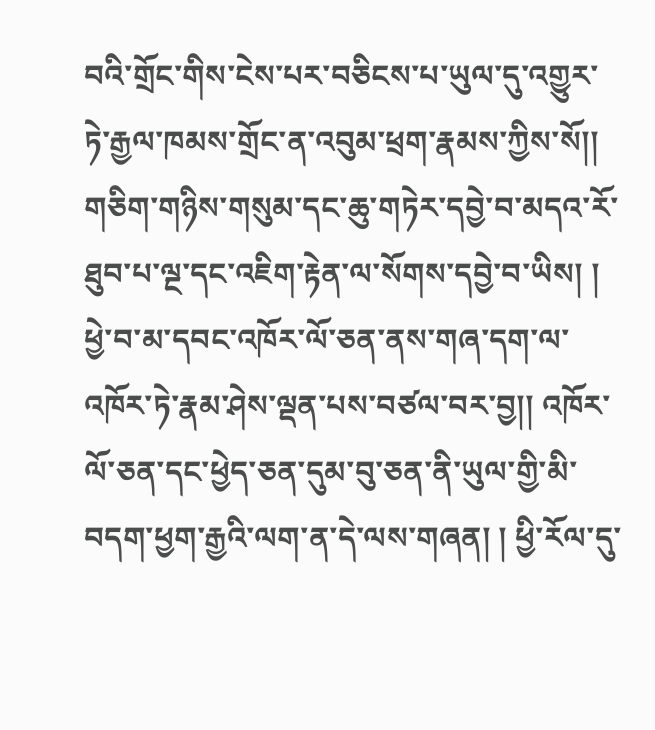བའི་གྲོང་གིས་ངེས་པར་བཅིངས་པ་ཡུལ་དུ་འགྱུར་ཏེ་རྒྱལ་ཁམས་གྲོང་ན་འབུམ་ཕྲག་རྣམས་ཀྱིས་སོ།། གཅིག་གཉིས་གསུམ་དང་ཆུ་གཏེར་དབྱེ་བ་མདའ་རོ་ཐུབ་པ་ལྔ་དང་འཇིག་རྟེན་ལ་སོགས་དབྱེ་བ་ཡིས། ། ཕྱེ་བ་མ་དབང་འཁོར་ལོ་ཅན་ནས་གཞ་དག་ལ་འཁོར་ཏེ་རྣམ་ཤེས་ལྡན་པས་བཙལ་བར་བྱ།། འཁོར་ལོ་ཅན་དང་ཕྱེད་ཅན་དུམ་བུ་ཅན་ནི་ཡུལ་གྱི་མི་བདག་ཕྱག་རྒྱའི་ལག་ན་དེ་ལས་གཞན། ། ཕྱི་རོལ་དུ་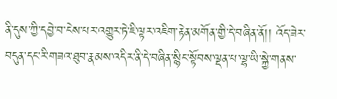ནི་དུས་ཀྱི་དབྱེ་བ་ངེས་པར་འགྱུར་ཏེ་ཇི་ལྟར་འཇིག་རྟེན་མགོན་གྱི་དེ་བཞིན་ནོ།། འོད་ཟེར་བདུན་དང་རི་གཟའ་ཐུབ་རྣམས་འདིར་ནི་དེ་བཞིན་སྙིང་སྟོབས་ལྡན་པ་ལྷ་ཡི་སྐྱེ་གནས་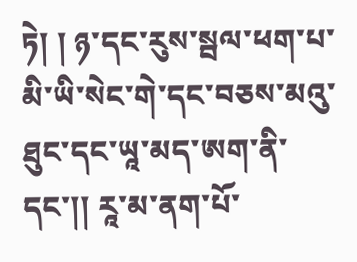ཏེ། ། ཉ་དང་རུས་སྦལ་ཕག་པ་མི་ཡི་སེང་གེ་དང་བཅས་མའུ་ཐུང་དང་ཡཱ་མད་ཨག་ནི་དང་།། རཱ་མ་ནག་པོ་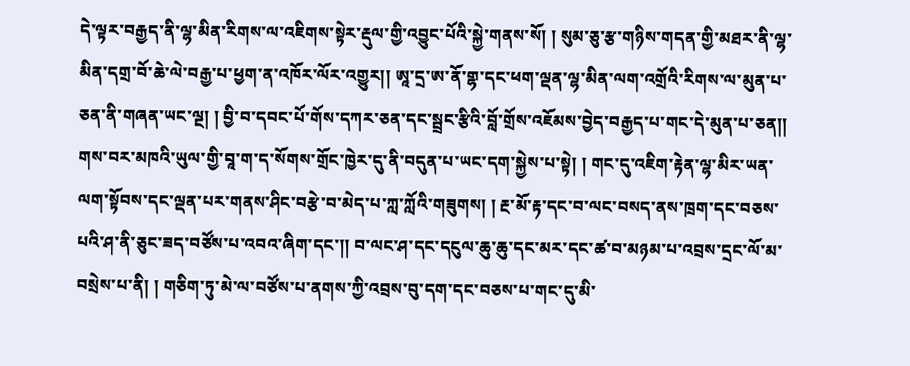དེ་ལྟར་བརྒྱད་ནི་ལྷ་མིན་རིགས་ལ་འཇིགས་སྟེར་རྡུལ་གྱི་འབྱུང་པོའི་སྐྱེ་གནས་སོ། ། སུམ་ཅུ་རྩ་གཉིས་གདན་གྱི་མཐར་ནི་ལྷ་མིན་དགྲ་བོ་ཆེ་ལེ་བརྒྱ་པ་ཕྱག་ན་འཁོར་ལོར་འགྱུར།། ཨཱ་དྲ་ཨ་ནོ་གྷ་དང་ཕག་ལྡན་ལྷ་མིན་ལག་འགྲོའི་རིགས་ལ་མུན་པ་ཅན་ནི་གཞན་ཡང་ལྔ། ། བྱི་བ་དབང་པོ་གོས་དཀར་ཅན་དང་སྦྲང་རྩིའི་བློ་གྲོས་འཇོམས་བྱེད་བརྒྱད་པ་གང་དེ་མུན་པ་ཅན།། གས་བར་མཁའི་ཡུལ་གྱི་བཱ་ག་ད་སོགས་གྲོང་ཁྱེར་དུ་ནི་བདུན་པ་ཡང་དག་སྐྱེས་པ་སྟེ། ། གང་དུ་འཇིག་རྟེན་ལྷ་མིར་ཡན་ལག་སྟོབས་དང་ལྡན་པར་གནས་ཤིང་བརྩེ་བ་མེད་པ་ཀླ་ཀློའི་གཟུགས། ། རྔ་མོ་རྟ་དང་བ་ལང་བསད་ནས་ཁྲག་དང་བཅས་པའི་ཤ་ནི་ཅུང་ཟད་བཙོས་པ་འབའ་ཞིག་དང་།། བ་ལང་ཤ་དང་དངུལ་ཆུ་ཆུ་དང་མར་དང་ཚ་བ་མཉམ་པ་འབྲས་དྲང་ལོ་མ་བསྲེས་པ་ནི། ། གཅིག་ཏུ་མེ་ལ་བཙོས་པ་ནགས་ཀྱི་འབྲས་བུ་དག་དང་བཅས་པ་གང་དུ་མི་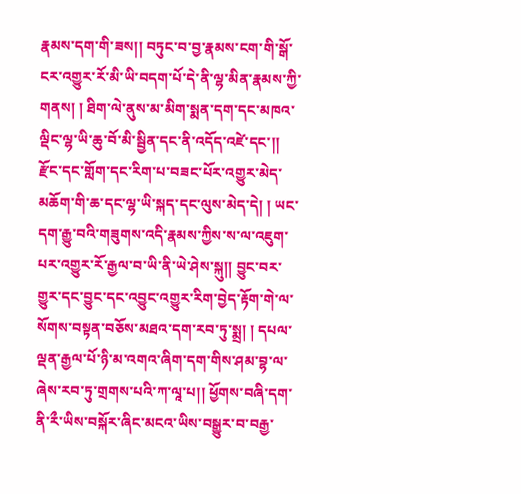རྣམས་དག་གི་ཟས།། བཏུང་བ་བྱ་རྣམས་ངག་གི་སྒོ་ངར་འགྱུར་རོ་མི་ཡི་བདག་པོ་དེ་ནི་ལྷ་མིན་རྣམས་ཀྱི་གནས། ། ཐིག་ལེ་ནུས་མ་མིག་སྨན་དག་དང་མཁའ་ལྡིང་ལྷ་ཡི་ཆུ་བོ་མི་སྦྱིན་དང་ནི་འདོད་འཛེ་དང་།། རྫོང་དང་གློག་དང་རིག་པ་བཟང་པོར་འགྱུར་མེད་མཆོག་གི་ཆ་དང་ལྷ་ཡི་སྐད་དང་ལུས་མེད་དེ། ། ཡང་དག་རྒྱུ་བའི་གཟུགས་འདི་རྣམས་ཀྱིས་ས་ལ་འཇུག་པར་འགྱུར་རོ་རྒྱལ་བ་ཡི་ནི་ཡེ་ཤེས་སྐུ།། བྱུང་བར་གྱུར་དང་བྱུང་དང་འབྱུང་འགྱུར་རིག་བྱེད་རྟོག་གེ་ལ་སོགས་བསྟན་བཅོས་མཐའ་དག་རབ་ཏུ་སྨྲ། ། དཔལ་ལྡན་རྒྱལ་པོ་ཉི་མ་འགའ་ཞིག་དག་གིས་ཤམ་བྷ་ལ་ཞེས་རབ་ཏུ་གྲགས་པའི་ཀ་ལཱ་པ།། ཕྱོགས་བཞི་དག་ནི་རྀ་ཡིས་བསྐོར་ཞིང་མངའ་ཡིས་བསྒྱུར་བ་བརྒྱ་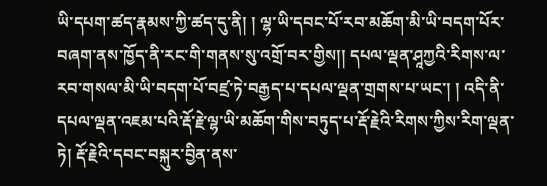ཡི་དཔག་ཚད་རྣམས་ཀྱི་ཚད་དུ་ནི། ། ལྷ་ཡི་དབང་པོ་རབ་མཆོག་མི་ཡི་བདག་པོར་བཞག་ནས་ཁྱོད་ནི་རང་གི་གནས་སུ་འགྲོ་བར་གྱིས།། དཔལ་ལྡན་ཤཱཀྱའི་རིགས་ལ་རབ་གསལ་མི་ཡི་བདག་པོ་བཛྲ་ཏེ་བརྒྱད་པ་དཔལ་ལྡན་གྲགས་པ་ཡང་། ། འདི་ནི་དཔལ་ལྡན་འཇམ་པའི་རྡོ་རྗེ་ལྷ་ཡི་མཆོག་གིས་བཏུད་པ་རྡོ་རྗེའི་རིགས་ཀྱིས་རིག་ལྡན་ཏེ། རྡོ་རྗེའི་དབང་བསྐུར་བྱིན་ནས་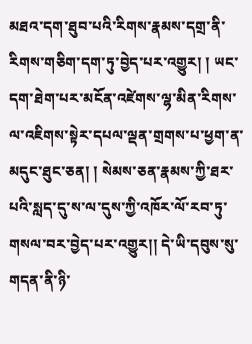མཐའ་དག་ཐུབ་པའི་རིགས་རྣམས་དགྲ་ནི་རིགས་གཅིག་དག་ཏུ་བྱེད་པར་འགྱུར། ། ཡང་དག་ཐེག་པར་མངོན་འཛེགས་ལྷ་མིན་རིགས་ལ་འཇིགས་སྟེར་དཔལ་ལྡན་གྲགས་པ་ཕྱག་ན་མདུང་ཐུང་ཅན། ། སེམས་ཅན་རྣམས་ཀྱི་ཐར་པའི་སླད་དུ་ས་ལ་དུས་ཀྱི་འཁོར་ལོ་རབ་ཏུ་གསལ་བར་བྱེད་པར་འགྱུར།། དེ་ཡི་དབུས་སུ་གདན་ནི་ཉི་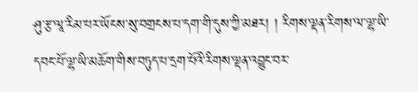ཤུ་རྩ་ལཱ་རིམ་པར་ཡོངས་སུ་བགྲངས་པ་དག་གི་དུས་ཀྱི་མཐར། ། རིགས་ལྡན་རིགས་ལ་ལྷ་ཡི་དབང་པོ་ལྷ་ཡི་མཆོག་གིས་བཏུད་པ་དྲག་པོའི་རིགས་ལྡན་འབྱུང་བར་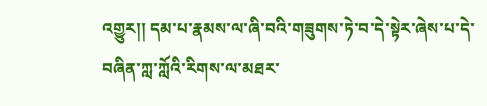འགྱུར།། དམ་པ་རྣམས་ལ་ཞི་བའི་གཟུགས་ཏེ་བ་དེ་སྟེར་ཞེས་པ་དེ་བཞིན་ཀླ་ཀློའི་རིགས་ལ་མཐར་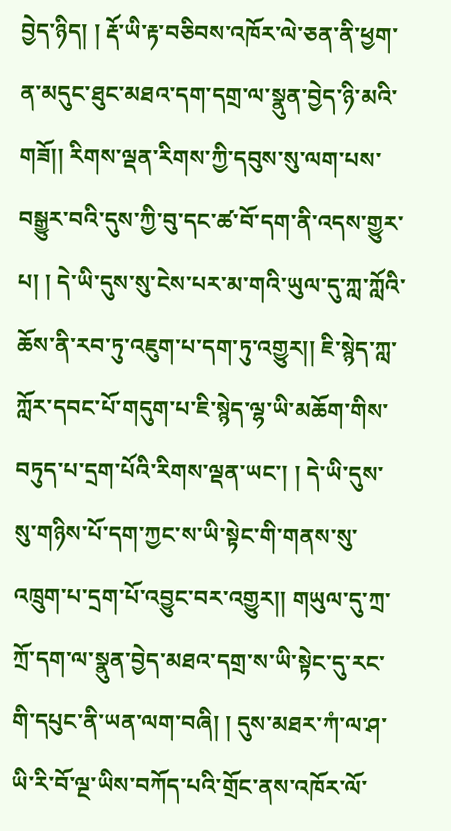བྱེད་ཉིད། ། རྡོ་ཡི་རྟ་བཅིབས་འཁོར་ལེ་ཅན་ནི་ཕྱག་ན་མདུང་ཐུང་མཐའ་དག་དགྲ་ལ་སྣུན་བྱེད་ཉི་མའི་གཟོ།། རིགས་ལྡན་རིགས་ཀྱི་དབུས་སུ་ལག་པས་བསྒྱུར་བའི་དུས་ཀྱི་བུ་དང་ཚ་བོ་དག་ནི་འདས་གྱུར་པ། ། དེ་ཡི་དུས་སུ་ངེས་པར་མ་གའི་ཡུལ་དུ་ཀླ་ཀློའི་ཆོས་ནི་རབ་ཏུ་འཇུག་པ་དག་ཏུ་འགྱུར།། ཇི་སྙེད་ཀླ་ཀློར་དབང་པོ་གདུག་པ་ཇི་སྙེད་ལྷ་ཡི་མཆོག་གིས་བཏུད་པ་དྲག་པོའི་རིགས་ལྡན་ཡང་། ། དེ་ཡི་དུས་སུ་གཉིས་པོ་དག་ཀྱང་ས་ཡི་སྟེང་གི་གནས་སུ་འཁྲུག་པ་དྲག་པོ་འབྱུང་བར་འགྱུར།། གཡུལ་དུ་ཀྲ་ཀྲོ་དག་ལ་སྣུན་བྱེད་མཐའ་དགྲ་ས་ཡི་སྟེང་དུ་རང་གི་དཔུང་ནི་ཡན་ལག་བཞི། ། དུས་མཐར་ཀཾ་ལ་ཤ་ཡི་རི་བོ་ལྔ་ཡིས་བཀོད་པའི་གྲོང་ནས་འཁོར་ལོ་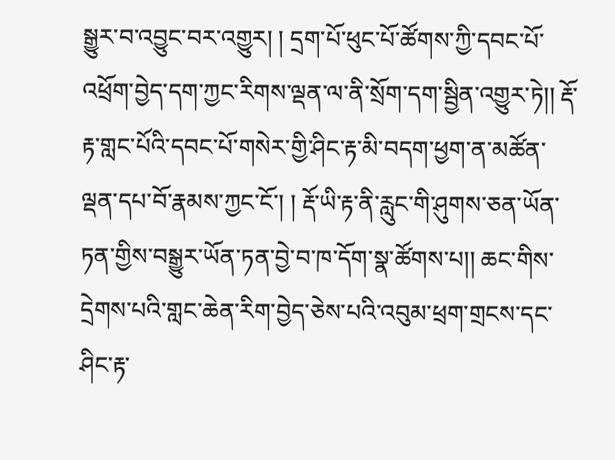སྒྱུར་བ་འབྱུང་བར་འགྱུར། ། དྲག་པོ་ཕུང་པོ་ཚོགས་ཀྱི་དབང་པོ་འཕྲོག་བྱེད་དག་ཀྱང་རིགས་ལྡན་ལ་ནི་སྲོག་དག་སྦྱིན་འགྱུར་ཏེ།། རྡོ་རྟ་གླང་པོའི་དབང་པོ་གསེར་གྱི་ཤིང་རྟ་མི་བདག་ཕྱག་ན་མཚོན་ལྡན་དཔ་བོ་རྣམས་ཀྱང་ངོ་། ། རྡོ་ཡི་རྟ་ནི་རླུང་གི་ཤུགས་ཅན་ཡོན་ཏན་གྱིས་བསྒྱུར་ཡོན་ཏན་བྱེ་བ་ཁ་དོག་སྣ་ཚོགས་པ།། ཆང་གིས་དྲེགས་པའི་གླང་ཆེན་རིག་བྱེད་ཅེས་པའི་འབུམ་ཕྲག་གྲངས་དང་ཤིང་རྟ་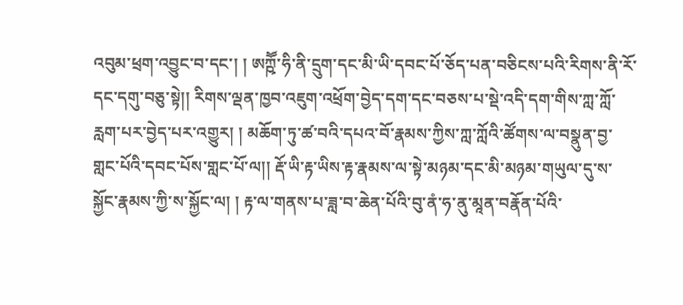འབུམ་ཕྲག་འབྱུང་བ་དང་། ། ཨཀྵཽ་ཧི་ནི་དྲུག་དང་མི་ཡི་དབང་པོ་ཅོད་པན་བཅིངས་པའི་རིགས་ནི་རོ་དང་དགུ་བཅུ་སྟེ།། རིགས་ལྡན་ཁྱབ་འཇུག་འཕྲོག་བྱེད་དག་དང་བཅས་པ་སྡེ་འདི་དག་གིས་ཀླ་ཀློ་རླག་པར་བྱེད་པར་འགྱུར། ། མཆོག་ཏུ་ཚ་བའི་དཔའ་བོ་རྣམས་ཀྱིས་ཀླ་ཀློའི་ཚོགས་ལ་བསྣུན་བྱ་གླང་པོའི་དབང་པོས་གླང་པོ་ལ།། རྡོ་ཡི་རྟ་ཡིས་རྟ་རྣམས་ལ་སྟེ་མཉམ་དང་མི་མཉམ་གཡུལ་དུ་ས་སྐྱོང་རྣམས་ཀྱི་ས་སྐྱོང་ལ། ། རྟ་ལ་གནས་པ་ཟླ་བ་ཆེན་པོའི་བུ་ནཾ་ཧ་ནུ་མཱན་བརྣོན་པོའི་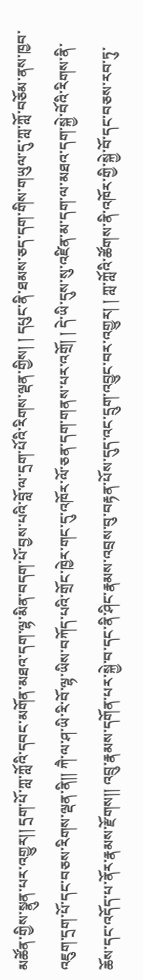མཚོན་གྱིས་སྣུན་པར་འགྱུར།། དྲག་པོ་ཀླ་ཀློའི་དབང་མགོན་མཐའ་དག་ལྷ་མིན་བདག་པོ་བྱས་པའི་བློ་ལ་དྲག་པོའི་རིགས་ལྡན་གྱིས། ། དཔུང་ནི་ཐམས་ཅད་དག་གིས་གཡུལ་དུ་ཀླ་ཀློ་བཅོམ་ནས་ཁྱབ་འཇུག་དྲག་པོ་དང་བཅས་རིགས་ལྡན་ནི།། ཀཻ་ལ་ཤ་ཡི་རི་བོ་ལྷ་ཡིས་བཀོད་པའི་གྲོང་ཁྱེར་གང་དུ་འཁོར་ལོ་ཅན་དག་གནས་པར་འགྲོ། ། དེ་ཡི་དུས་སུ་འཛིན་མ་དག་ལ་མཐའ་དག་སྐྱེ་བོའི་རིགས་ནི་ཆོས་དང་འདོད་པ་ནོར་རྣམས་རྫོགས།། འབྲུ་རྣམས་དགོན་པར་སྐྱེ་བ་དང་ནི་ཤིང་རྣམས་འབྲས་བུ་བརྟན་པོས་དུད་འང་དྲུག་འབྱུང་བར་འགྱུར། ། ཀླ་ཀློའི་ཚོགས་ནི་འཁོར་གྱི་སྐྱེ་བོ་དང་བཅས་རབ་ཏུ་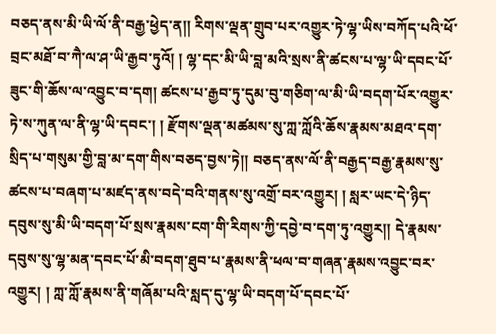བཅད་ནས་མི་ཡི་ལོ་ནི་བརྒྱ་ཕྱེད་ན།། རིགས་ལྡན་གྲུབ་པར་འགྱུར་ཏེ་ལྷ་ཡིས་བཀོད་པའི་ཕོ་བྲང་མཐོ་བ་ཀཻ་ལ་ཤ་ཡི་རྒྱབ་ཏུའོ། ། ལྷ་དང་མི་ཡི་བླ་མའི་སྲས་ནི་ཚངས་པ་ལྷ་ཡི་དབང་པོ་ཟུང་གི་ཆོས་ལ་འབྱུང་བ་དག། ཚངས་པ་རྒྱབ་ཏུ་དུམ་བུ་གཅིག་ལ་མི་ཡི་བདག་པོར་འགྱུར་ཏེ་ས་ཀུན་ལ་ནི་ལྷ་ཡི་དབང་། ། རྫོགས་ལྡན་མཚམས་སུ་ཀླ་ཀློའི་ཆོས་རྣམས་མཐའ་དག་སྲིད་པ་གསུམ་གྱི་བླ་མ་དག་གིས་བཅད་བྱས་ཏེ།། བཅད་ནས་ལོ་ནི་བརྒྱད་བརྒྱ་རྣམས་སུ་ཚངས་པ་བཞག་པ་མཛད་ནས་བདེ་བའི་གནས་སུ་འགྲོ་བར་འགྱུར། ། སླར་ཡང་དེ་ཉིད་དབུས་སུ་མི་ཡི་བདག་པོ་སྲས་རྣམས་ངག་གི་རིགས་ཀྱི་དབྱེ་བ་དག་ཏུ་འགྱུར།། དེ་རྣམས་དབུས་སུ་ལྷ་མན་དབང་པོ་མི་བདག་ཐུབ་པ་རྣམས་ནི་ཕལ་བ་གཞན་རྣམས་འབྱུང་བར་འགྱུར། ། ཀླ་ཀློ་རྣམས་ནི་གཞོམ་པའི་སླད་དུ་ལྷ་ཡི་བདག་པོ་དབང་པོ་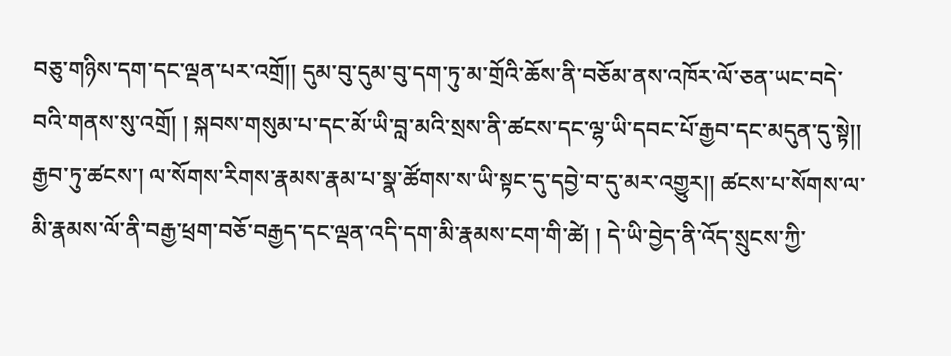བཅུ་གཉིས་དག་དང་ལྡན་པར་འགྲོ།། དུམ་བུ་དུམ་བུ་དག་ཏུ་མ་གྲོའི་ཆོས་ནི་བཅོམ་ནས་འཁོར་ལོ་ཅན་ཡང་བདེ་བའི་གནས་སུ་འགྲོ། ། སྐབས་གསུམ་པ་དང་མོ་ཡི་བླ་མའི་སྲས་ནི་ཚངས་དང་ལྷ་ཡི་དབང་པོ་རྒྱབ་དང་མདུན་དུ་སྟེ།། རྒྱབ་ཏུ་ཚངས་། ལ་སོགས་རིགས་རྣམས་རྣམ་པ་སྣ་ཚོགས་ས་ཡི་སྟང་དུ་དབྱེ་བ་དུ་མར་འགྱུར།། ཚངས་པ་སོགས་ལ་མི་རྣམས་ལོ་ནི་བརྒྱ་ཕྲག་བཅོ་བརྒྱད་དང་ལྡན་འདི་དག་མི་རྣམས་ངག་གི་ཚེ། ། དེ་ཡི་བྱེད་ནི་འོད་སྲུངས་ཀྱི་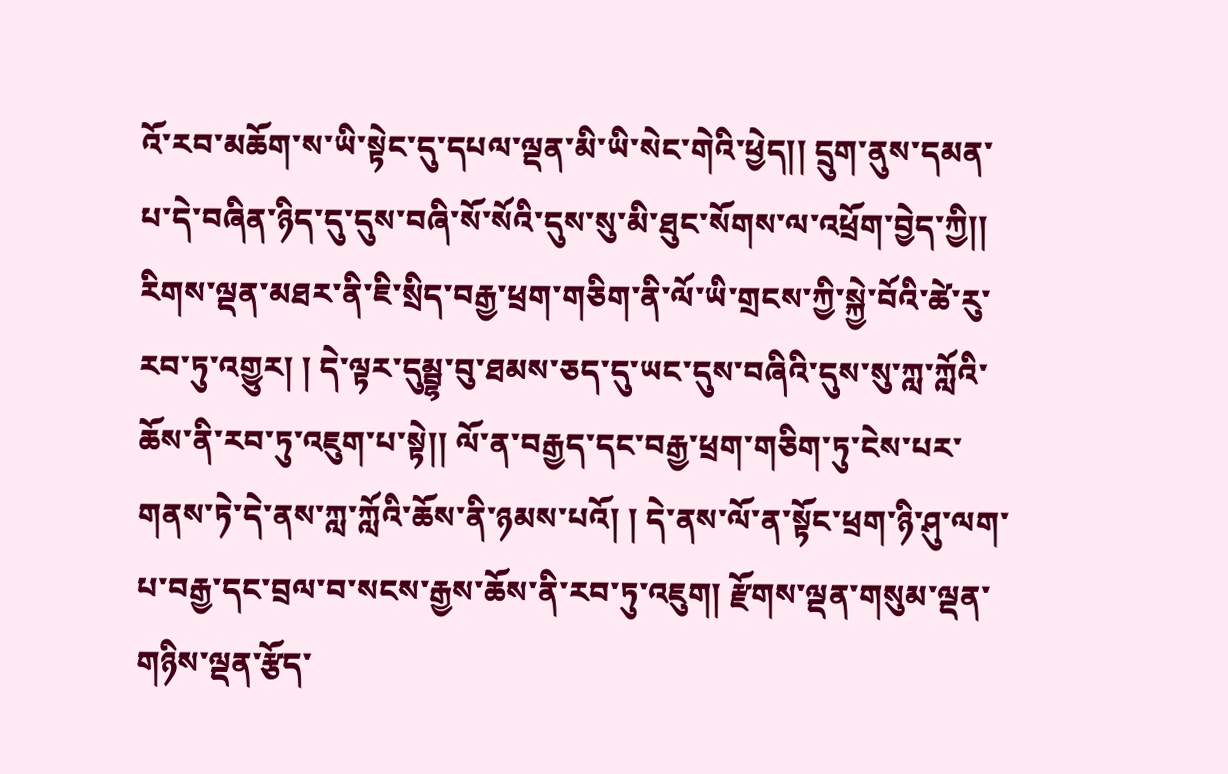འོ་རབ་མཆོག་ས་ཡི་སྟེང་དུ་དཔལ་ལྡན་མི་ཡི་སེང་གེའི་ཕྱེད།། དྲུག་ནུས་དམན་པ་དེ་བཞིན་ཉིད་དུ་དུས་བཞི་སོ་སོའི་དུས་སུ་མི་ཐུང་སོགས་ལ་འཕྲོག་བྱེད་ཀྱི།། རིགས་ལྡན་མཐར་ནི་ཇི་སྲིད་བརྒྱ་ཕྲག་གཅིག་ནི་ལོ་ཡི་གྲངས་ཀྱི་སྐྱེ་བོའི་ཚེ་རུ་རབ་ཏུ་འགྱུར། ། དེ་ལྟར་དུམྦྷ་བུ་ཐམས་ཅད་དུ་ཡང་དུས་བཞིའི་དུས་སུ་ཀླ་ཀློའི་ཆོས་ནི་རབ་ཏུ་འཇུག་པ་སྟེ།། ལོ་ན་བརྒྱད་དང་བརྒྱ་ཕྲག་གཅིག་ཏུ་ངེས་པར་གནས་ཏེ་དེ་ནས་ཀླ་ཀློའི་ཆོས་ནི་ཉམས་པའོ། ། དེ་ནས་ལོ་ན་སྟོང་ཕྲག་ཉི་ཤུ་ལག་པ་བརྒྱ་དང་བྲལ་བ་སངས་རྒྱས་ཆོས་ནི་རབ་ཏུ་འཇུག། རྫོགས་ལྡན་གསུམ་ལྡན་གཉིས་ལྡན་རྩོད་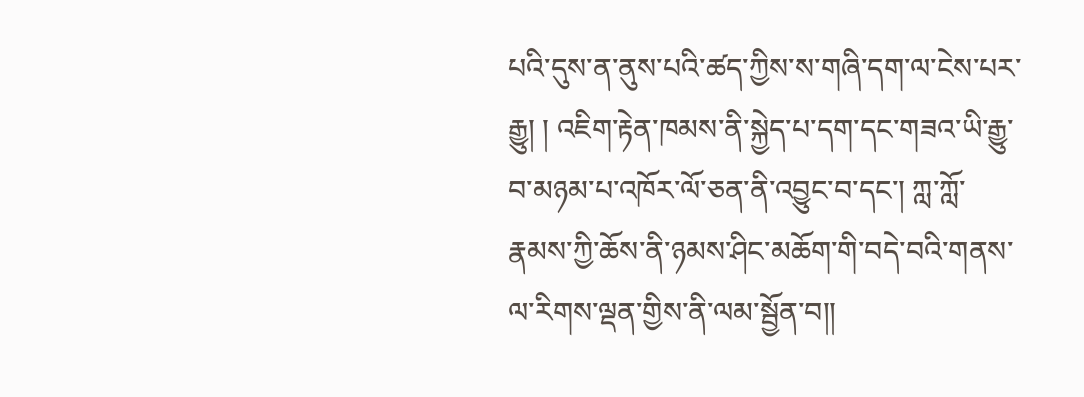པའི་དུས་ན་ནུས་པའི་ཚད་ཀྱིས་ས་གཞི་དག་ལ་ངེས་པར་རྒྱུ། ། འཇིག་རྟེན་ཁམས་ནི་སྐྱེད་པ་དག་དང་གཟའ་ཡི་རྒྱུ་བ་མཉམ་པ་འཁོར་ལོ་ཅན་ནི་འབྱུང་བ་དང་། ཀླ་ཀློ་རྣམས་ཀྱི་ཆོས་ནི་ཉམས་ཤིང་མཆོག་གི་བདེ་བའི་གནས་ལ་རིགས་ལྡན་གྱིས་ནི་ལམ་སྦྱོན་བ།།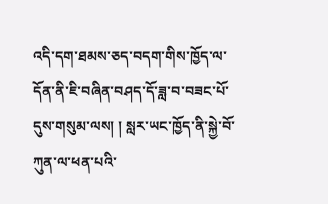འདི་དག་ཐམས་ཅད་བདག་གིས་ཁྱོད་ལ་དོན་ནི་ཇི་བཞིན་བཤད་དོ་ཟླ་བ་བཟང་པོ་དུས་གསུམ་ལས། ། སླར་ཡང་ཁྱོད་ནི་སྐྱེ་བོ་ཀུན་ལ་ཕན་པའི་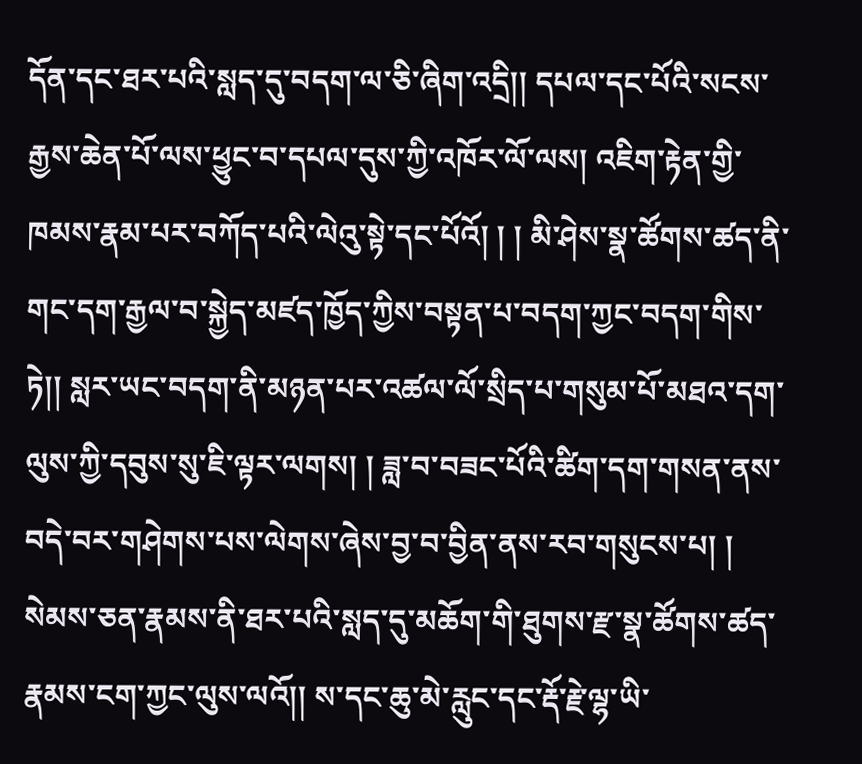དོན་དང་ཐར་པའི་སླད་དུ་བདག་ལ་ཅི་ཞིག་འདྲི།། དཔལ་དང་པོའི་སངས་རྒྱས་ཆེན་པོ་ལས་ཕྱུང་བ་དཔལ་དུས་ཀྱི་འཁོར་ལོ་ལས། འཇིག་རྟེན་གྱི་ཁམས་རྣམ་པར་བཀོད་པའི་ལེའུ་སྟེ་དང་པོའོ། ། ། མི་ཤེས་སྣ་ཚོགས་ཚད་ནི་གང་དག་རྒྱལ་བ་སྐྱེད་མཛད་ཁྱོད་ཀྱིས་བསྟན་པ་བདག་ཀྱང་བདག་གིས་ཏེ།། སླར་ཡང་བདག་ནི་མཉན་པར་འཚལ་ལོ་སྲིད་པ་གསུམ་པོ་མཐའ་དག་ལུས་ཀྱི་དབུས་སུ་ཇི་ལྟར་ལགས། ། ཟླ་བ་བཟང་པོའི་ཚིག་དག་གསན་ནས་བདེ་བར་གཤེགས་པས་ལེགས་ཞེས་བྱ་བ་བྱིན་ནས་རབ་གསུངས་པ། ། སེམས་ཅན་རྣམས་ནི་ཐར་པའི་སླད་དུ་མཆོག་གི་ཐུགས་རྫ་སྣ་ཚོགས་ཚད་རྣམས་ངག་ཀྱང་ལུས་ལའོ།། ས་དང་ཆུ་མེ་རླུང་དང་རྡོ་རྗེ་ལྷ་ཡི་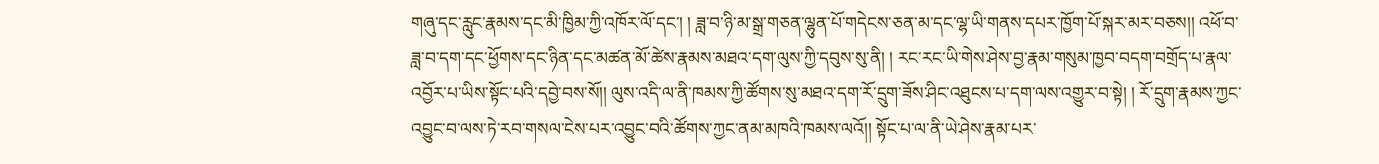གཞུ་དང་རླུང་རྣམས་དང་མི་ཁྱིམ་ཀྱི་འཁོར་ལོ་དང་། ། ཟླ་བ་ཉི་མ་སྒྲ་གཅན་ལྷུན་པོ་གདེངས་ཅན་མ་དང་ལྷ་ཡི་གནས་དཔར་ཁྱོག་པོ་སྐར་མར་བཅས།། འཕོ་བ་ཟླ་བ་དག་དང་ཕྱོགས་དང་ཉིན་དང་མཚན་མོ་ཚེས་རྣམས་མཐའ་དག་ལུས་ཀྱི་དབུས་སུ་ནི། ། རང་རང་ཡི་གེས་ཤེས་བྱ་རྣམ་གསུམ་ཁྱབ་བདག་བགྲོད་པ་རྣལ་འབྱོར་པ་ཡིས་སྟོང་པའི་དབྱེ་བས་སོ།། ལུས་འདི་ལ་ནི་ཁམས་ཀྱི་ཚོགས་སུ་མཐའ་དག་རོ་དྲུག་ཟོས་ཤིང་འཐུངས་པ་དག་ལས་འགྱུར་བ་སྟེ། ། རོ་དྲུག་རྣམས་ཀྱང་འབྱུང་བ་ལས་ཏེ་རབ་གསལ་ངེས་པར་འབྱུང་བའི་ཚོགས་ཀྱང་ནམ་མཁའི་ཁམས་ལའོ།། སྟོང་པ་ལ་ནི་ཡེ་ཤེས་རྣམ་པར་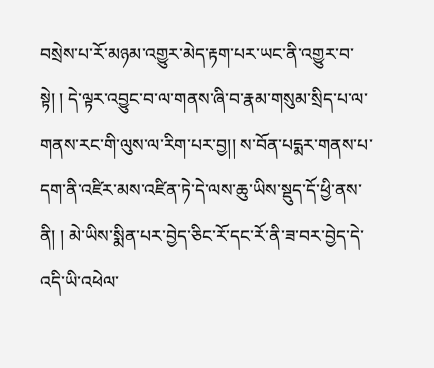བསྲེས་པ་རོ་མཉམ་འགྱུར་མེད་རྟག་པར་ཡང་ནི་འགྱུར་བ་སྟེ། ། དེ་ལྟར་འབྱུང་བ་ལ་གནས་ཞི་བ་རྣམ་གསུམ་སྲིད་པ་ལ་གནས་རང་གི་ལུས་ལ་རིག་པར་བྱ།། ས་བོན་པདྨར་གནས་པ་དག་ནི་འཛིར་མས་འཛིན་ཏེ་དེ་ལས་ཆུ་ཡིས་སྡུད་དོ་ཕྱི་ནས་ནི། ། མེ་ཡིས་སྨིན་པར་བྱེད་ཅིང་རོ་དང་རོ་ནི་ཟ་བར་བྱེད་དེ་འདི་ཡི་འཕེལ་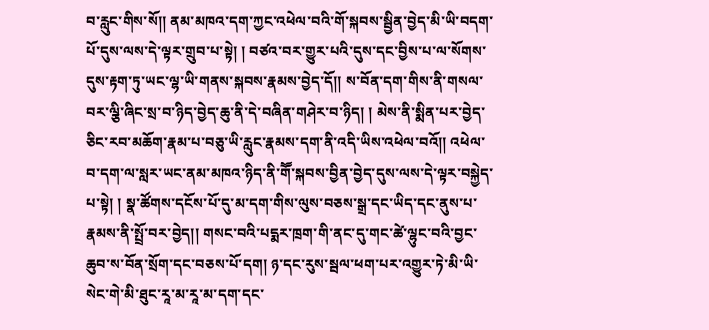བ་རླུང་གིས་སོ།། ནམ་མཁའ་དག་ཀྱང་འཕེལ་བའི་གོ་སྐབས་སྦྱིན་བྱེད་མི་ཡི་བདག་པོ་དུས་ལས་དེ་ལྟར་གྲུབ་པ་སྟེ། ། བཙའ་བར་གྱུར་པའི་དུས་དང་བྱིས་པ་ལ་སོགས་དུས་རྟག་ཏུ་ཡང་ལྷ་ཡི་གནས་སྐབས་རྣམས་བྱེད་དོ།། ས་བོན་དག་གིས་ནི་གསལ་བར་ལྕི་ཞིང་སྲ་བ་ཉིད་བྱེད་ཆུ་ནི་དེ་བཞིན་གཤེར་བ་ཉིད། ། མེས་ནི་སྨིན་པར་བྱེད་ཅིང་རབ་མཆོག་རྣམ་པ་བཅུ་ཡི་རླུང་རྣམས་དག་ནི་འདི་ཡིས་འཕེལ་བའོ།། འཕེལ་བ་དག་ལ་སླར་ཡང་ནམ་མཁའ་ཉིད་ནི་གཽ་སྐབས་བྱིན་བྱེད་དུས་ལས་དེ་ལྟར་བསྐྱེད་པ་སྟེ། ། སྣ་ཚོགས་དངོས་པོ་དུ་མ་དག་གིས་ལུས་བཅས་སྒྲ་དང་ཡིད་དང་ནུས་པ་རྣམས་ནི་སྤྲོ་བར་བྱེད།། གསང་བའི་པདྨར་ཁྲག་གི་ནང་དུ་གང་ཚེ་ལྷུང་བའི་བྱང་ཆུབ་ས་བོན་སྲོག་དང་བཅས་པོ་དག། ཉ་དང་རུས་སྦལ་ཕག་པར་འགྱུར་ཏེ་མི་ཡི་སེང་གེ་མི་ཐུང་རཱ་མ་རཱ་མ་དག་དང་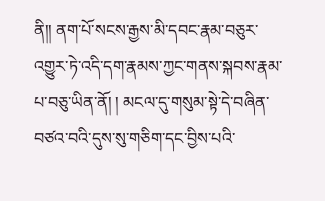ནི།། ནག་པོ་སངས་རྒྱས་མི་དབང་རྣམ་བཅུར་འགྱུར་ཏེ་འདི་དག་རྣམས་ཀྱང་གནས་སྐབས་རྣམ་པ་བཅུ་ཡིན་ནོ། ། མངལ་དུ་གསུམ་སྟེ་དེ་བཞིན་བཙའ་བའི་དུས་སུ་གཅིག་དང་བྱིས་པའི་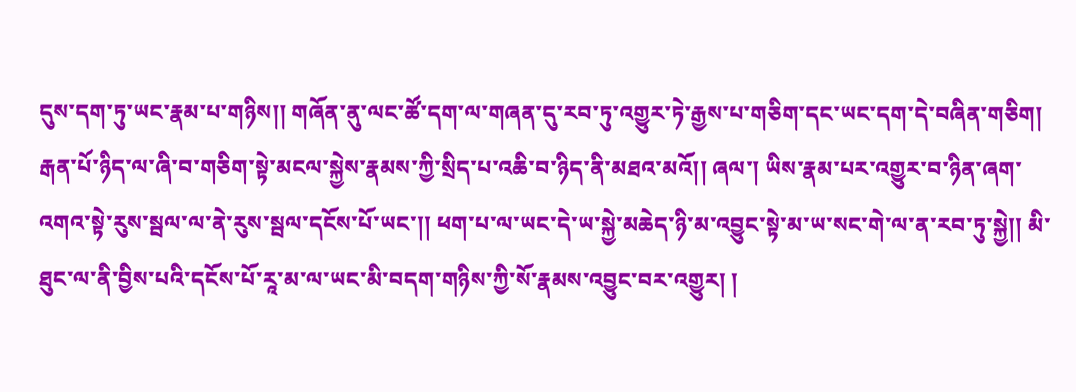དུས་དག་ཏུ་ཡང་རྣམ་པ་གཉིས།། གཞོན་ནུ་ལང་ཚོ་དག་ལ་གཞན་དུ་རབ་ཏུ་འགྱུར་ཏེ་རྒྱས་པ་གཅིག་དང་ཡང་དག་དེ་བཞིན་གཅིག། རྒན་པོ་ཉིད་ལ་ཞི་བ་གཅིག་སྟེ་མངལ་སྐྱེས་རྣམས་ཀྱི་སྲིད་པ་འཆི་བ་ཉིད་ནི་མཐའ་མའོ།། ཞལ་། ཡིས་རྣམ་པར་འགྱུར་བ་ཉིན་ཞག་འགའ་སྟེ་རུས་སྦལ་ལ་ནེ་རུས་སྦལ་དངོས་པོ་ཡང་།། ཕག་པ་ལ་ཡང་དེ་ཡ་སྐྱེ་མཆེད་ཉི་མ་འབྱུང་སྟེ་མ་ཡ་སང་གེ་ལ་ན་རབ་ཏུ་སྐྱེ།། མི་ཐུང་ལ་ནི་བྱིས་པའི་དངོས་པོ་རཱ་མ་ལ་ཡང་མི་བདག་གཉིས་ཀྱི་སོ་རྣམས་འབྱུང་བར་འགྱུར། །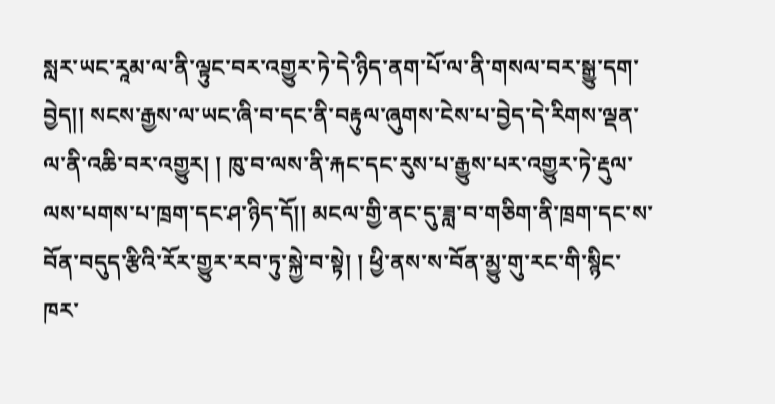སླར་ཡང་རཱམ་ལ་ནི་ལྟུང་བར་འགྱུར་ཏེ་དེ་ཉིད་ནག་པོ་ལ་ནི་གསལ་བར་སྒྱུ་དག་བྱེད།། སངས་རྒྱས་ལ་ཡང་ཞི་བ་དང་ནི་བརྟུལ་ཞུགས་ངེས་པ་བྱེད་དེ་རིགས་ལྡན་ལ་ནི་འཆི་བར་འགྱུར། ། ཁུ་བ་ལས་ནི་རྐང་དང་རུས་པ་རྒྱུས་པར་འགྱུར་ཏེ་རྡུལ་ལས་པགས་པ་ཁྲག་དང་ཤ་ཉིད་དོ།། མངལ་གྱི་ནང་དུ་ཟླ་བ་གཅིག་ནི་ཁྲག་དང་ས་བོན་བདུད་རྩིའི་རོར་གྱུར་རབ་ཏུ་སྐྱེ་བ་སྟེ། ། ཕྱི་ནས་ས་བོན་མྱུ་གུ་རང་གི་སྙིང་ཁར་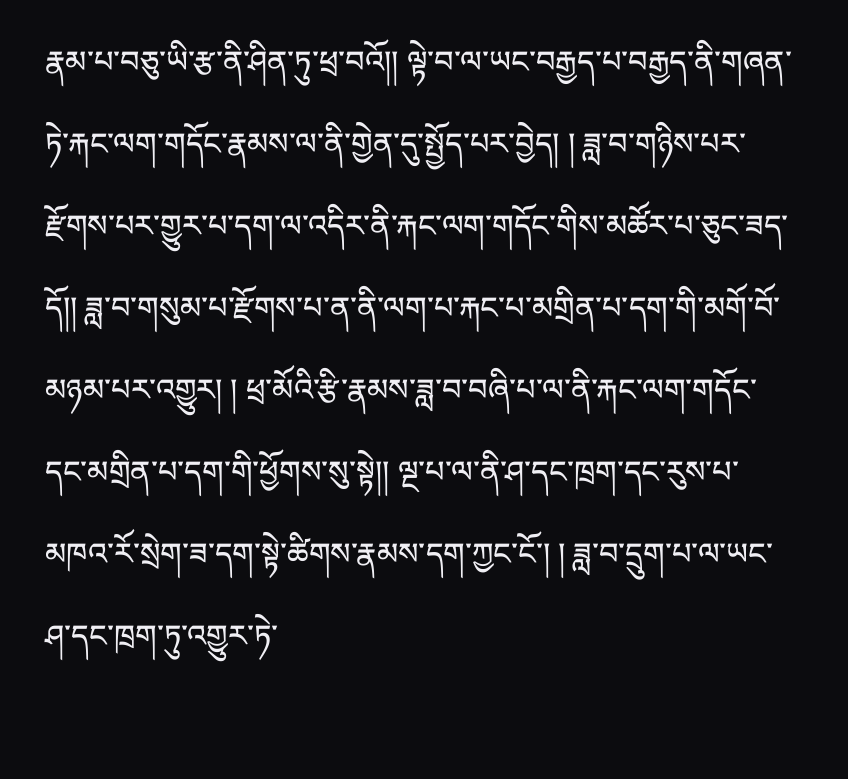རྣམ་པ་བཅུ་ཡི་རྩ་ནི་ཤིན་ཏུ་ཕྲ་བའོ།། ལྟེ་བ་ལ་ཡང་བརྒྱད་པ་བརྒྱད་ནི་གཞན་ཏེ་རྐང་ལག་གདོང་རྣམས་ལ་ནི་གྱེན་དུ་སྤྱོད་པར་བྱེད། ། ཟླ་བ་གཉིས་པར་རྫོགས་པར་གྱུར་པ་དག་ལ་འདིར་ནི་རྐང་ལག་གདོང་གིས་མཚོར་པ་ཅུང་ཟད་དོ།། ཟླ་བ་གསུམ་པ་རྫོགས་པ་ན་ནི་ལག་པ་རྐང་པ་མགྲིན་པ་དག་གི་མགོ་བོ་མཉམ་པར་འགྱུར། ། ཕྲ་མོའི་རྩི་རྣམས་ཟླ་བ་བཞི་པ་ལ་ནི་རྐང་ལག་གདོང་དང་མགྲིན་པ་དག་གི་ཕྱོགས་སུ་སྟེ།། ལྔ་པ་ལ་ནི་ཤ་དང་ཁྲག་དང་རུས་པ་མཁའ་རོ་སྲེག་ཟ་དག་སྟེ་ཚིགས་རྣམས་དག་ཀྱང་ངོ་། ། ཟླ་བ་དྲུག་པ་ལ་ཡང་ཤ་དང་ཁྲག་ཏུ་འགྱུར་ཏེ་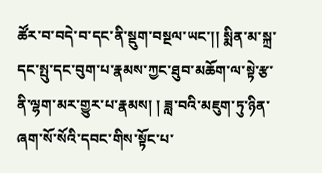ཚོར་བ་བདེ་བ་དང་ནི་སྡུག་བསྔལ་ཡང་།། སྨིན་མ་སྐྲ་དང་སྤུ་དང་བུག་པ་རྣམས་ཀྱང་ཐུབ་མཆོག་ལ་སྟེ་རྩ་ནི་ལྷག་མར་གྱུར་པ་རྣམས། ། ཟླ་བའི་མཇུག་ཏུ་ཉིན་ཞག་སོ་སོའི་དབང་གིས་སྟོང་པ་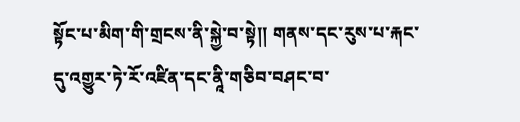སྟོང་པ་མིག་གི་གྲངས་ནི་སྐྱེ་བ་སྟེ།། གནས་དང་རུས་པ་རྐང་དུ་འགྱུར་ཏེ་རོ་འཛིན་དང་ནཱི་གཅིབ་བཤང་བ་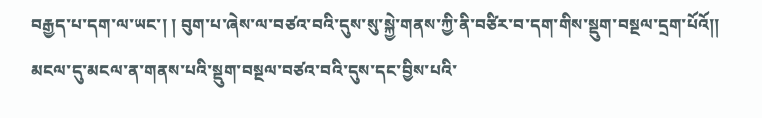བརྒྱད་པ་དག་ལ་ཡང་། ། བུག་པ་ཞེས་ལ་བཙའ་བའི་དུས་སུ་སྐྱེ་གནས་ཀྱི་ནི་བཙིར་བ་དག་གིས་སྡུག་བསྔལ་དྲག་པོའོ།། མངལ་དུ་མངལ་ན་གནས་པའི་སྡུག་བསྔལ་བཙའ་བའི་དུས་དང་བྱིས་པའི་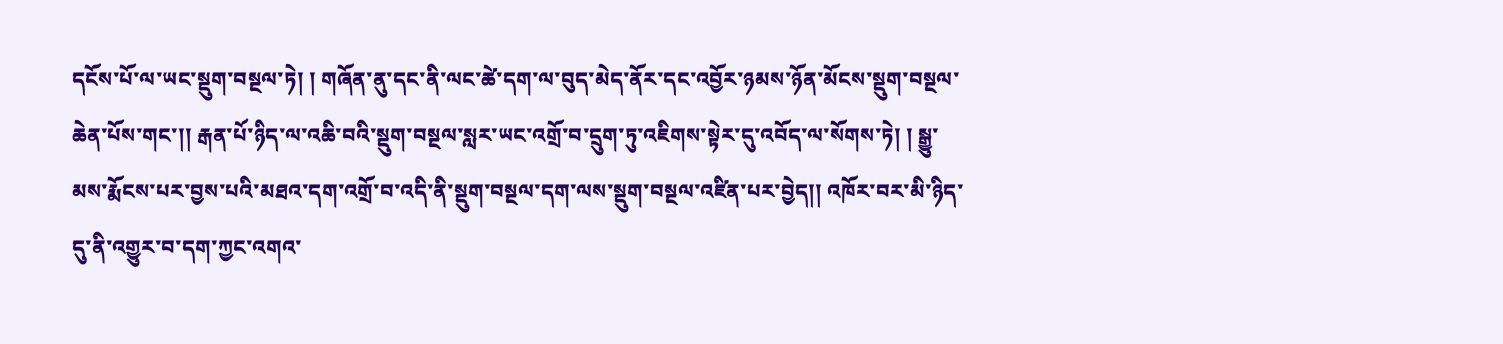དངོས་པོ་ལ་ཡང་སྡུག་བསྔལ་ཏེ། ། གཞོན་ནུ་དང་ནི་ལང་ཚེ་དག་ལ་བུད་མེད་ནོར་དང་འབྱོར་ཉམས་ཉོན་མོངས་སྡུག་བསྔལ་ཆེན་པོས་གང་།། རྒན་པོ་ཉིད་ལ་འཆི་བའི་སྡུག་བསྔལ་སླར་ཡང་འགྲོ་བ་དྲུག་ཏུ་འཇིགས་སྟེར་དུ་འབོད་ལ་སོགས་ཏེ། ། སྒྱུ་མས་རྨོངས་པར་བྱས་པའི་མཐའ་དག་འགྲོ་བ་འདི་ནི་སྡུག་བསྔལ་དག་ལས་སྡུག་བསྔལ་འཛིན་པར་བྱེད།། འཁོར་བར་མི་ཉིད་དུ་ནི་འགྱུར་བ་དག་ཀྱང་འགའ་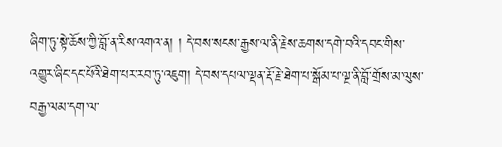ཞིག་ཏུ་སྟེ་ཆོས་ཀྱི་བློ་ན་རིས་འགའ་ན། ། དེ་བས་སངས་རྒྱས་ལ་ནི་རྗེས་ཆགས་དགེ་བའི་དབང་གིས་འགྱུར་ཞིང་དང་པོའི་ཐེག་པར་རབ་ཏུ་འཇུག། དེ་བས་དཔལ་ལྡན་རྡོ་རྗེ་ཐེག་པ་སྒོམ་པ་ལྔ་ནི་བློ་གྲོས་མ་ལུས་བརྒྱ་ལམ་དག་ལ་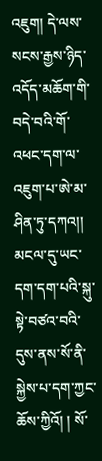འཇུག། དེ་ལས་སངས་རྒྱས་ཉིད་འདོད་མཆོག་གི་བདེ་བའི་གོ་འཕང་དག་ལ་འཇུག་པ་ཨེ་མ་ཤིན་ཏུ་དཀའ།། མངལ་དུ་ཡང་དག་དག་པའི་སྐུ་སྟེ་བཙའ་བའི་དུས་ནས་སོ་ནི་སྐྱེས་པ་དག་ཀྱང་ཆོས་ཀྱིའོ། ། སོ་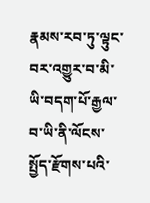རྣམས་རབ་ཏུ་ལྟུང་བར་འགྱུར་བ་མི་ཡི་བདག་པོ་རྒྱལ་བ་ཡི་ནི་ལོངས་སྤྱོད་རྫོགས་པའི་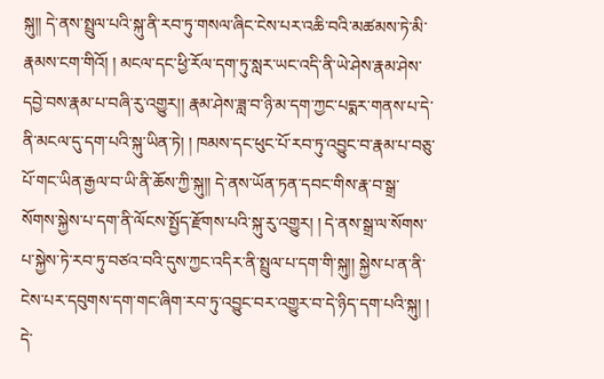སྐུ།། དེ་ནས་སྤྲུལ་པའི་སྐུ་ནི་རབ་ཏུ་གསལ་ཞིང་ངེས་པར་འཆི་བའི་མཚམས་ཏེ་མི་རྣམས་ངག་གིའོ། ། མངལ་དང་ཕྱི་རོལ་དག་ཏུ་སླར་ཡང་འདི་ནི་ཡེ་ཤེས་རྣམ་ཤེས་དབྱེ་བས་རྣམ་པ་བཞི་རུ་འགྱུར།། རྣམ་ཤེས་ཟླ་བ་ཉི་མ་དག་ཀྱང་པདྨར་གནས་པ་དེ་ནི་མངལ་དུ་དག་པའི་སྐུ་ཡིན་ཏེ། ། ཁམས་དང་ཕུང་པོ་རབ་ཏུ་འབྱུང་བ་རྣམ་པ་བཅུ་པོ་གང་ཡིན་རྒྱལ་བ་ཡི་ནི་ཆོས་ཀྱི་སྐུ།། དེ་ནས་ཡོན་ཏན་དབང་གིས་རྣ་བ་སྒྲ་སོགས་སྐྱེས་པ་དག་ནི་ལོངས་སྤྱོད་རྫོགས་པའི་སྐུ་རུ་འགྱུར། ། དེ་ནས་སྒྲ་ལ་སོགས་པ་སྐྱེས་ཏེ་རབ་ཏུ་བཙའ་བའི་དུས་ཀྱང་འདིར་ནི་སྤྲུལ་པ་དག་གི་སྐུ།། སྐྱེས་པ་ན་ནི་ངེས་པར་དབུགས་དག་གང་ཞིག་རབ་ཏུ་འབྱུང་བར་འགྱུར་བ་དེ་ཉིད་དག་པའི་སྐུ། ། དེ་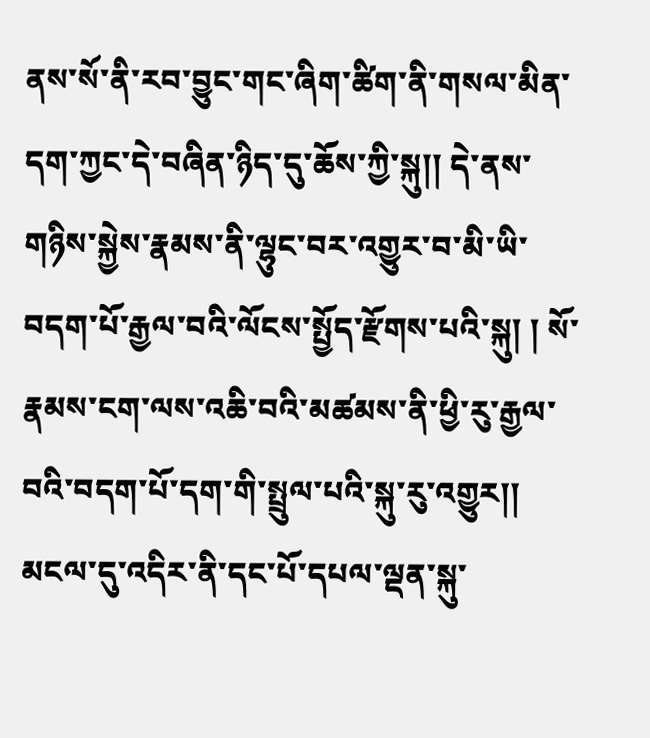ནས་སོ་ནི་རབ་བྱུང་གང་ཞིག་ཚིག་ནི་གསལ་མིན་དག་ཀྱང་དེ་བཞིན་ཉིད་དུ་ཆོས་ཀྱི་སྐུ།། དེ་ནས་གཉིས་སྐྱེས་རྣམས་ནི་ལྷུང་བར་འགྱུར་བ་མི་ཡི་བདག་པོ་རྒྱལ་བའི་ལོངས་སྤྱོད་རྫོགས་པའི་སྐུ། ། སོ་རྣམས་ངག་ལས་འཆི་བའི་མཚམས་ནི་ཕྱི་རུ་རྒྱལ་བའི་བདག་པོ་དག་གི་སྤྲུལ་པའི་སྐུ་རུ་འགྱུར།། མངལ་དུ་འདིར་ནི་དང་པོ་དཔལ་ལྡན་སྐུ་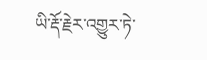ཡི་རྡོ་རྗེར་འགྱུར་ཏེ་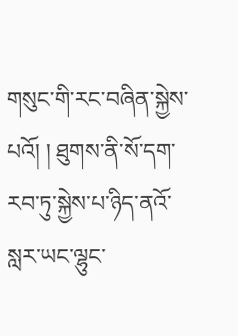གསུང་གི་རང་བཞིན་སྐྱེས་པའོ། ། ཐུགས་ནི་སོ་དག་རབ་ཏུ་སྐྱེས་པ་ཉིད་ནའོ་སླར་ཡང་ལྷུང་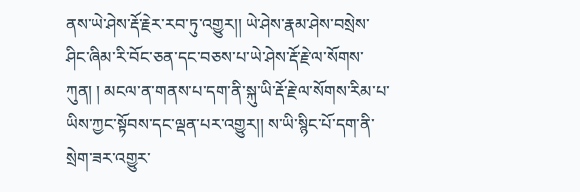ནས་ཡེ་ཤེས་རྡོ་རྗེར་རབ་ཏུ་འགྱུར།། ཡེ་ཤེས་རྣམ་ཤེས་བསྲེས་ཤིང་ཞིམ་རི་བོང་ཅན་དང་བཅས་པ་ཡེ་ཤེས་རྡོ་རྗེ་ལ་སོགས་ཀུན། ། མངལ་ན་གནས་པ་དག་ནི་སྐུ་ཡི་རྡོ་རྗེ་ལ་སོགས་རིམ་པ་ཡིས་ཀྱང་སྟོབས་དང་ལྡན་པར་འགྱུར།། ས་ཡི་སྙིང་པོ་དག་ནི་སྲེག་ཟར་འགྱུར་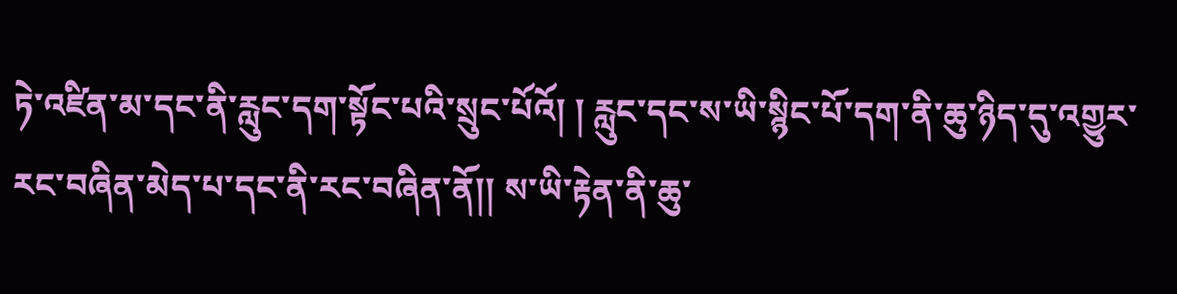ཏེ་འཛིན་མ་དང་ནི་རླུང་དག་སྟོང་པའི་སྲུང་པོའོ། ། རླུང་དང་ས་ཡི་སྙིང་པོ་དག་ནི་ཆུ་ཉིད་དུ་འགྱུར་རང་བཞིན་མེད་པ་དང་ནི་རང་བཞིན་ནོ།། ས་ཡི་རྟེན་ནི་ཆུ་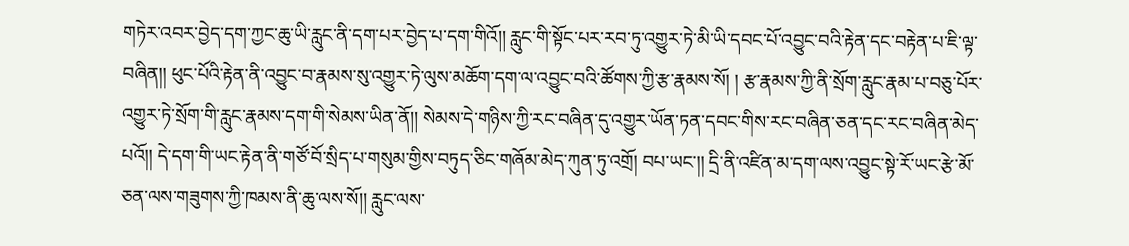གཏེར་འབར་བྱེད་དག་ཀྱང་ཆུ་ཡི་རླུང་ནི་དག་པར་བྱེད་པ་དག་གིའོ།། རླུང་གི་སྟོང་པར་རབ་ཏུ་འགྱུར་ཏེ་མི་ཡི་དབང་པོ་འབྱུང་བའི་རྟེན་དང་བརྟེན་པ་ཇི་ལྟ་བཞིན།། ཕུང་པོའི་རྟེན་ནི་འབྱུང་བ་རྣམས་སུ་འགྱུར་ཏེ་ལུས་མཆོག་དག་ལ་འབྱུང་བའི་ཚོགས་ཀྱི་རྩ་རྣམས་སོ། ། རྩ་རྣམས་ཀྱི་ནི་སྲོག་རླུང་རྣམ་པ་བཅུ་པོར་འགྱུར་ཏེ་སྲོག་གི་རླུང་རྣམས་དག་གི་སེམས་ཡིན་ནོ།། སེམས་དེ་གཉིས་ཀྱི་རང་བཞིན་དུ་འགྱུར་ཡོན་ཏན་དབང་གིས་རང་བཞིན་ཅན་དང་རང་བཞིན་མེད་པའོ།། དེ་དག་གི་ཡང་རྟེན་ནི་གཙོ་བོ་སྲིད་པ་གསུམ་གྱིས་བཏུད་ཅིང་གཞོམ་མེད་ཀུན་ཏུ་འགྲོ། བཔ་ཡང་།། དྲི་ནི་འཛིན་མ་དག་ལས་འབྱུང་སྟེ་རོ་ཡང་རྩེ་མོ་ཅན་ལས་གཟུགས་ཀྱི་ཁམས་ནི་ཆུ་ལས་སོ།། རླུང་ལས་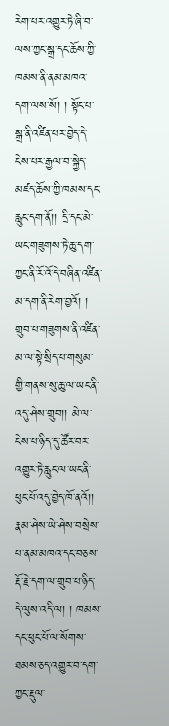རེག་པར་འགྱུར་ཏེ་ཞི་བ་ལས་ཀྱང་སྒྲ་དང་ཆོས་ཀྱི་ཁམས་ནི་ནམ་མཁའ་དག་ལས་སོ། ། སྟོང་པ་སྒྲ་ནི་འཛིན་པར་བྱེད་དེ་ངེས་པར་རྒྱལ་བ་སྐྱེད་མཛད་ཆོས་ཀྱི་ཁམས་དང་རླུང་དག་ནོ།། དྲི་དང་མེ་ཡང་གཟུགས་ཏེ་ཆུ་དག་ཀྱང་ནི་རོ་འོ་དེ་བཞིན་འཛིན་མ་དག་ནི་རེག་བྱའོ། ། གྲུབ་པ་གཟུགས་ནི་འཛིན་མ་ལ་སྟེ་སྲིད་པ་གསུམ་གྱི་གནས་སུ་ཆུ་ལ་ཡང་ནི་འདུ་ཤེས་གྲུབ།། མེ་ལ་ངེས་པ་ཉིད་དུ་ཚོར་བར་འགྱུར་ཏེ་རླུང་ལ་ཡང་ནི་ཕུང་པོ་འདུ་བྱེད་ཁོ་ནའོ།། རྣམ་ཤེས་ཡེ་ཤེས་བསྲེས་པ་ནམ་མཁའ་དང་བཅས་རྡོ་རྗེ་དག་ལ་གྲུབ་པ་ཉིད་དེ་ལུས་འདི་ལ། ། ཁམས་དང་ཕུང་པོ་ལ་སོགས་ཐམས་ཅད་འགྱུར་བ་དག་ཀྱང་རྡུལ་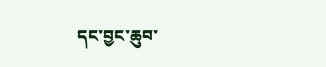དང་བྱང་ཆུབ་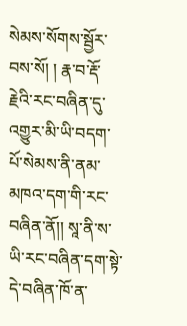སེམས་སོགས་སྦྱོར་བས་སོ། ། རྣ་བ་རྡོ་རྗེའི་རང་བཞིན་དུ་འགྱུར་མི་ཡི་བདག་པོ་སེམས་ནི་ནམ་མཁའ་དག་གི་རང་བཞིན་ནོ།། སཱ་ནི་ས་ཡི་རང་བཞིན་དག་སྟེ་དེ་བཞིན་ཁོ་ན་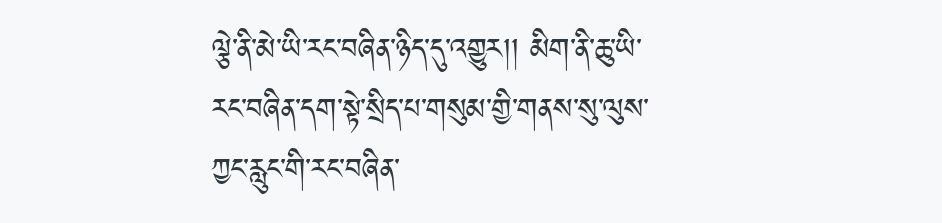ལྕེ་ནི་མེ་ཡི་རང་བཞིན་ཉིད་དུ་འགྱུར།། མིག་ནི་ཆུ་ཡི་རང་བཞིན་དག་སྟེ་སྲིད་པ་གསུམ་གྱི་གནས་སུ་ལུས་ཀྱང་རླུང་གི་རང་བཞིན་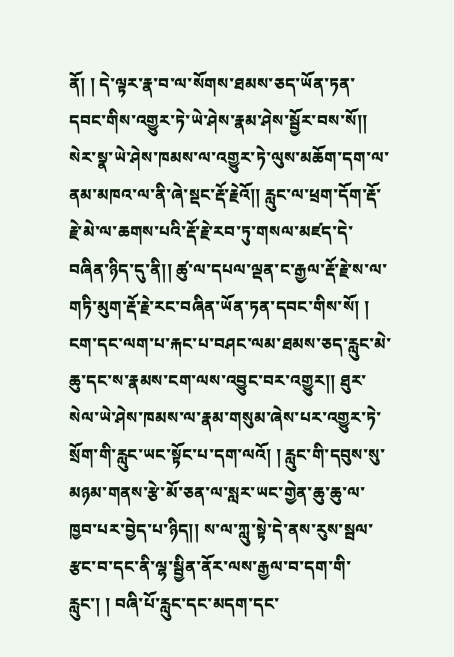ནོ། ། དེ་ལྟར་རྣ་བ་ལ་སོགས་ཐམས་ཅད་ཡོན་ཏན་དབང་གིས་འགྱུར་ཏེ་ཡེ་ཤེས་རྣམ་ཤེས་སྦྱོར་བས་སོ།། སེར་སྣ་ཡེ་ཤེས་ཁམས་ལ་འགྱུར་ཏེ་ལུས་མཆོག་དག་ལ་ནམ་མཁའ་ལ་ནི་ཞེ་སྡང་རྡོ་རྗེའོ།། རླུང་ལ་ཕྲག་དོག་རྡོ་རྗེ་མེ་ལ་ཆགས་པའི་རྡོ་རྗེ་རབ་ཏུ་གསལ་མཛད་དེ་བཞིན་ཉིད་དུ་ནི།། ཚུ་ལ་དཔལ་ལྡན་ང་རྒྱལ་རྡོ་རྗེ་ས་ལ་གཏི་མུག་རྡོ་རྗེ་རང་བཞིན་ཡོན་ཏན་དབང་གིས་སོ། ། ངག་དང་ལག་པ་རྐང་པ་བཤང་ལམ་ཐམས་ཅད་རླུང་མེ་ཆུ་དང་ས་རྣམས་ངག་ལས་འབྱུང་བར་འགྱུར།། ཐུར་སེལ་ཡེ་ཤེས་ཁམས་ལ་རྣམ་གསུམ་ཞེས་པར་འགྱུར་ཏེ་སྲོག་གི་རླུང་ཡང་སྟོང་པ་དག་ལའོ། ། རླུང་གི་དབུས་སུ་མཉམ་གནས་རྩེ་མོ་ཅན་ལ་སླར་ཡང་གྱེན་ཆུ་ཆུ་ལ་ཁྱབ་པར་བྱེད་པ་ཉིད།། ས་ལ་ཀླུ་སྟེ་དེ་ནས་རུས་སྦལ་རྩང་བ་དང་ནི་ལྷ་སྦྱིན་ནོར་ལས་རྒྱལ་བ་དག་གི་རླུང་། ། བཞི་པོ་རླུང་དང་མདག་དང་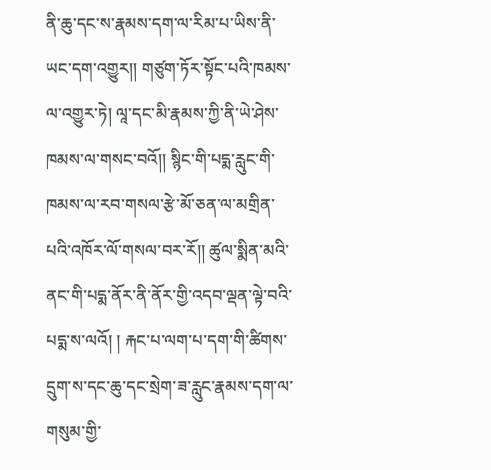ནི་ཆུ་དང་ས་རྣམས་དག་ལ་རིམ་པ་ཡིས་ནི་ཡང་དག་འགྱུར།། གཙུག་ཏོར་སྟོང་པའི་ཁམས་ལ་འགྱུར་ཏེ། ལཱ་དང་མི་རྣམས་ཀྱི་ནི་ཡེ་ཤེས་ཁམས་ལ་གསང་བའོ།། སྙིང་གི་པདྨ་རླུང་གི་ཁམས་ལ་རབ་གསལ་རྩེ་མོ་ཅན་ལ་མགྲིན་པའི་འཁོར་ལོ་གསལ་བར་རོ།། ཚུལ་སྨིན་མའི་ནང་གི་པདྨ་ནོར་ནི་ནོར་གྱི་འདབ་ལྡན་ལྟེ་བའི་པདྨ་ས་ལའོ། ། རྐང་པ་ལག་པ་དག་གི་ཚིགས་དྲུག་ས་དང་ཆུ་དང་སྲེག་ཟ་རླུང་རྣམས་དག་ལ་གསུམ་གྱི་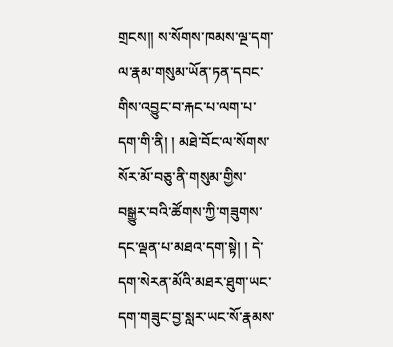གྲངས།། ས་སོགས་ཁམས་ལྔ་དག་ལ་རྣམ་གསུམ་ཡོན་ཏན་དབང་གིས་འབྱུང་བ་རྐང་པ་ལག་པ་དག་གི་ནི། ། མཐེ་བོང་ལ་སོགས་སོར་མོ་བཅུ་ནི་གསུམ་གྱིས་བསྒྱུར་བའི་ཚོགས་ཀྱི་གཟུགས་དང་ལྡན་པ་མཐའ་དག་སྟེ། ། དེ་དག་སེརན་མོའི་མཐར་ཐུག་ཡང་དག་གཟུང་བྱ་སླར་ཡང་སོ་རྣམས་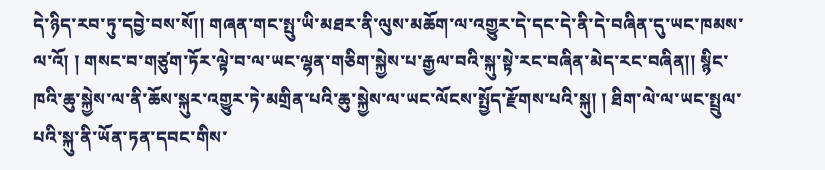དེ་ཉིད་རབ་ཏུ་དབྱེ་བས་སོ།། གཞན་གང་སྤུ་ཡི་མཐར་ནི་ལུས་མཆོག་ལ་འགྱུར་དེ་དང་དེ་ནི་དེ་བཞིན་དུ་ཡང་ཁམས་ལ་འོ། ། གསང་བ་གཙུག་ཏོར་ལྟེ་བ་ལ་ཡང་ལྷན་གཅིག་སྐྱེས་པ་རྒྱལ་བའི་སྐུ་སྟེ་རང་བཞིན་མེད་རང་བཞིན།། སྙིང་ཁའི་ཆུ་སྐྱེས་ལ་ནི་ཆོས་སྐུར་འགྱུར་ཏེ་མགྲིན་པའི་ཆུ་སྐྱེས་ལ་ཡང་ལོངས་སྤྱོད་རྫོགས་པའི་སྐུ། ། ཐིག་ལེ་ལ་ཡང་སྤྲུལ་པའི་སྐུ་ནི་ཡོན་ཏན་དབང་གིས་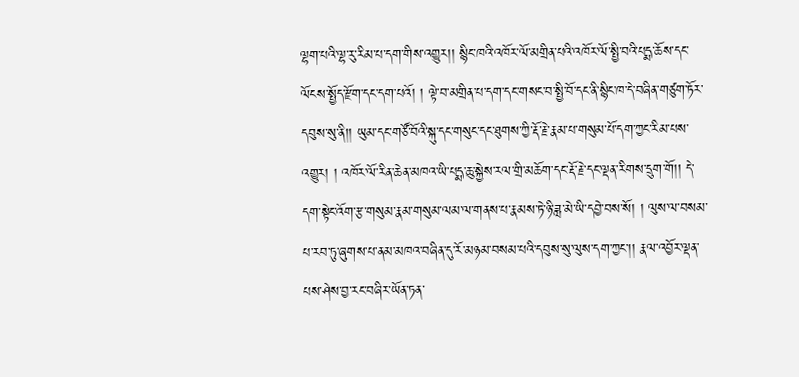ལྷག་པའི་ལྷ་རུ་རིམ་པ་དག་གིས་འགྱུར།། སྙིང་ཁའི་འཁོར་ལོ་མགྲིན་པའི་འཁོར་ལོ་སྤྱི་བའི་པདྨ་ཆོས་དང་ལོངས་སྤྱོད་རྫོག་དང་དག་པའོ། ། ལྟེ་བ་མགྲིན་པ་དག་དང་གསང་བ་སྤྱི་བོ་དང་ནི་སྙིང་ཁ་དེ་བཞིན་གཙུག་ཏོར་དབུས་སུ་ནི།། ཡུམ་དང་གཙོ་བོའི་སྐུ་དང་གསུང་དང་ཐུགས་ཀྱི་རྡོ་རྗེ་རྣམ་པ་གསུམ་པོ་དག་ཀྱང་རིམ་པས་འགྱུར། ། འཁོར་ལོ་རིན་ཆེན་མཁའ་ཡི་པདྨ་ཆུ་སྐྱེས་རལ་གྲི་མཆོག་དང་རྡོ་རྗེ་དང་ལྡན་རིགས་དྲུག་གོ།། དེ་དག་སྟེང་འོག་རྩ་གསུམ་རྣམ་གསུམ་ལམ་ལ་གནས་པ་རྣམས་ཏེ་ཉི་ཟླ་མེ་ཡི་དབྱེ་བས་སོ། ། ལུས་ལ་བསམ་པ་རབ་ཏུ་ཞུགས་པ་ནམ་མཁའ་བཞིན་དུ་རོ་མཉམ་བསམ་པའི་དབུས་སུ་ལུས་དག་ཀྱང་།། རྣལ་འབྱོར་ལྡན་པས་ཤེས་བྱ་རང་བཞིར་ཡོན་ཏན་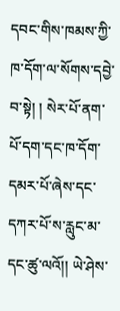དབང་གིས་ཁམས་ཀྱི་ཁ་དོག་ལ་སོགས་དབྱེ་བ་སྟེ། ། སེར་པོ་ནག་པོ་དག་དང་ཁ་དོག་དམར་པོ་ཞེས་དང་དཀར་པོ་ས་རླུང་མ་དང་ཚུ་ལའོ།། ཡེ་ཤེས་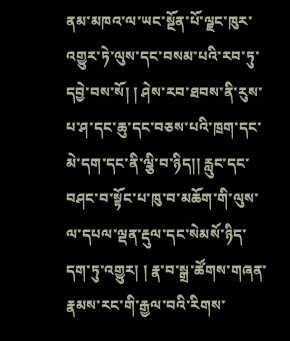ནམ་མཁའ་ལ་ཡང་སྔོན་པོ་ལྗང་ཁུར་འགྱུར་ཏེ་ལུས་དང་བསམ་པའི་རབ་ཏུ་དབྱེ་བས་སོ། ། ཤེས་རབ་ཐབས་ནི་རུས་པ་ཤ་དང་ཆུ་དང་བཅས་པའི་ཁྲག་དང་མེ་དག་དང་ནི་ལྕི་བ་ཉིད།། རླུང་དང་བཤང་བ་སྟོང་པ་ཁུ་བ་མཆོག་གི་ལུས་ལ་དཔལ་ལྡན་རྡུལ་དང་སེམསོ་ཉིད་དག་ཏུ་འགྱུར། ། རྣ་བ་སྒྲ་ཚོགས་གཞན་རྣམས་རང་གི་རྒྱལ་བའི་རིགས་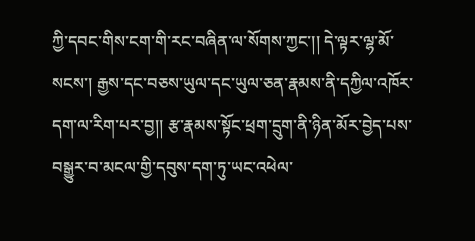ཀྱི་དབང་གིས་ངག་གི་རང་བཞིན་ལ་སོགས་ཀྱང་།། དེ་ལྟར་ལྷ་མོ་སངས་། རྒྱས་དང་བཅས་ཡུལ་དང་ཡུལ་ཅན་རྣམས་ནི་དཀྱིལ་འཁོར་དག་ལ་རིག་པར་བྱ།། རྩ་རྣམས་སྟོང་ཕྲག་དྲུག་ནི་ཉིན་མོར་བྱེད་པས་བསྒྱུར་བ་མངལ་གྱི་དབུས་དག་ཏུ་ཡང་འཕེལ་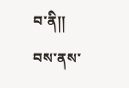བ་ནི།། བས་ནས་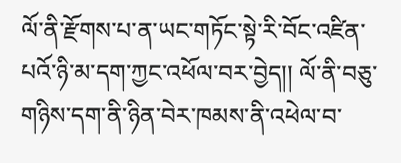ལོ་ནི་རྫོགས་པ་ན་ཡང་གཏོང་སྟེ་རི་བོང་འཛིན་པའོ་ཉི་མ་དག་ཀྱང་འཕོལ་བར་བྱེད།། ལོ་ནི་བཅུ་གཉིས་དག་ནི་ཉིན་བེར་ཁམས་ནི་འཕེལ་བ་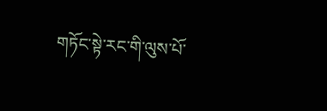གཏོང་སྟེ་རང་གི་ལུས་པོ་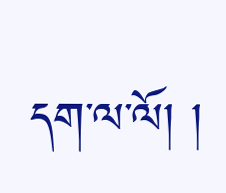དག་ལ་ལོ། །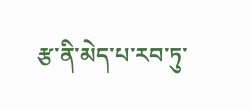རྩ་ནི་མེད་པ་རབ་ཏུ་